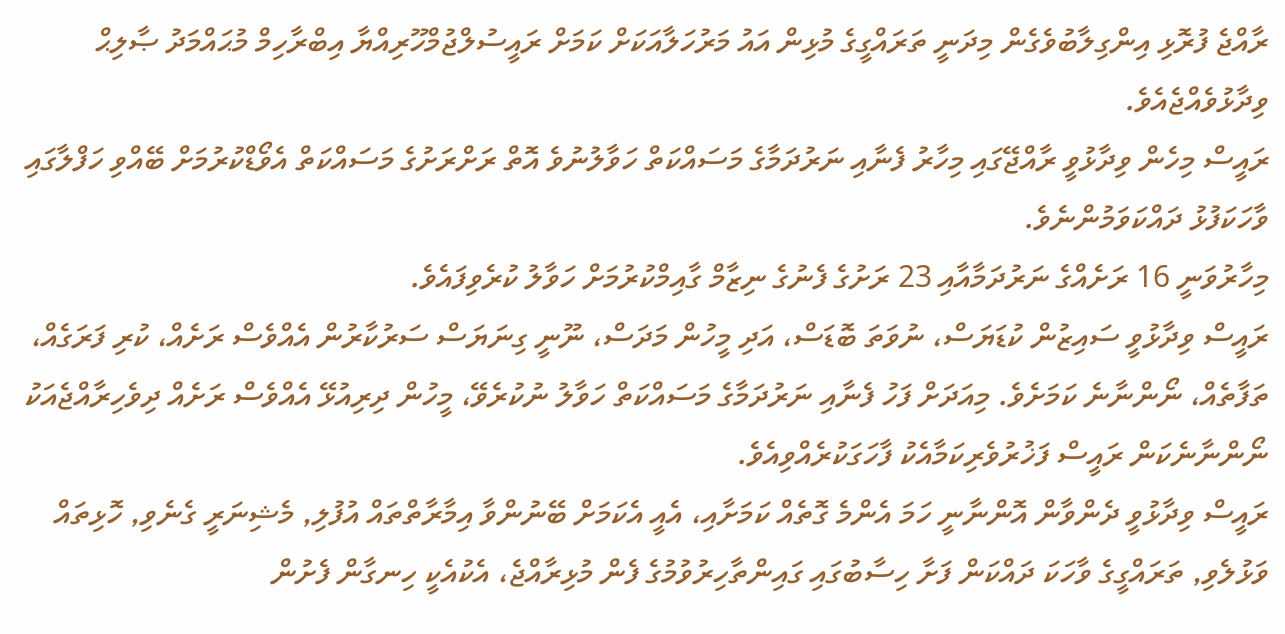ރާއްޖެ ފުރޮޅި އިންގިލާބުވެގެން މިދަނީ ތަރައްގީގެ މުޅިން އައު މަރުހަލާއަކަށް ކަމަށް ރައީސުލްޖުމްހޫރިއްޔާ އިބްރާހިމް މުޙައްމަދު ޞާލިޙް ވިދާޅުވެއްޖެއެވެ.
ރައީސް މިހެން ވިދާޅުވީ ރާއްޖޭގައި މިހާރު ފެނާއި ނަރުދަމާގެ މަސައްކަތް ހަވާލުނުވެ އޮތް ރަށްރަށުގެ މަސައްކަތް އެވޯޑްކުރުމަށް ބޭއްވި ހަފްލާގައި ވާހަކަފުޅު ދައްކަވަމުންނެވެ.
މިހާރުވަނީ 16 ރަށެއްގެ ނަރުދަމާއާއި 23 ރަށުގެ ފެނުގެ ނިޒާމް ގާއިމްކުރުމަށް ހަވާލު ކުރެވިފައެވެ.
ރައީސް ވިދާޅުވީ ސައިޒުން ކުޑަޔަސް، ނުވަތަ ބޮޑަސް، އަދި މީހުން މަދަސް، ނޫނީ ގިނަޔަސް ސަރުކާރުން އެއްވެސް ރަށެއް، ކުރި ފަރަގެއް، ތަފާތެއް، ނޯންނާނެ ކަމަށެވެ. މިއަދަށް ފަހު ފެނާއި ނަރުދަމާގެ މަސައްކަތް ހަވާލު ނުކުރެވޭ، މީހުން ދިރިއުޅޭ އެއްވެސް ރަށެއް ދިވެހިރާއްޖެއަކު ނޯންނާނެކަން ރައީސް ފަޚުރުވެރިކަމާއެކު ފާހަގަކުރެއްވިއެވެ.
ރައީސް ވިދާޅުވީ ދެންވާން އޮންނާނީ ހަމަ އެންމެ ގޮތެއް ކަމަށާއި، އެއީ އެކަމަށް ބޭނުންވާ އިމާރާތްތައް އުފުލި, މެޝިނަރީ ގެނެވި, ހޮޅިތައް ވަޅުލެވި, ތަރައްގީގެ ވާހަކަ ދައްކަން ފަށާ ހިސާބުގައި ގައިންތާހިރުވުމުގެ ފެން މުޅިރާއްޖެ، އެކުއެކީ ހިނގާން ފެށުން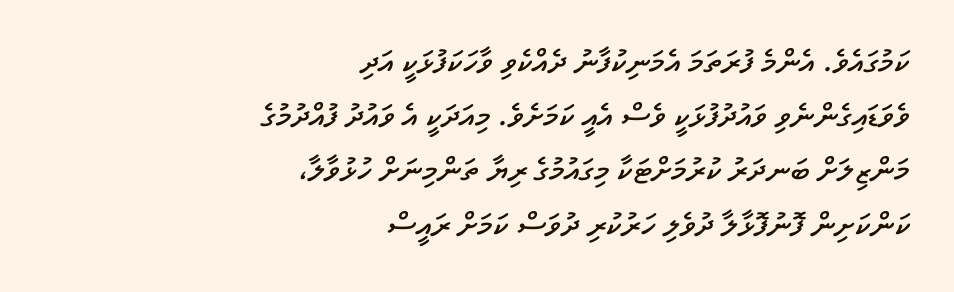ކަމުގައެވެ. އެންމެ ފުރަތަމަ އެމަނިކުފާނު ދެއްކެވި ވާހަކަފުޅަކީ އަދި ވެވަޑައިގެންނެވި ވައުދުފުޅަކީ ވެސް އެއީ ކަމަށެވެ. މިއަދަކީ އެ ވައުދު ފުއްދުމުގެ މަންޒިލަށް ބަނދަރު ކުރުމަށްޓަކާ މިގައުމުގެ ރިޔާ ތަންމިނަށް ހުޅުވާލާ، ކަންކަށިން ފޮނުފޮޅާލާ ދުވެލި ހަރުކުރި ދުވަސް ކަމަށް ރައީސް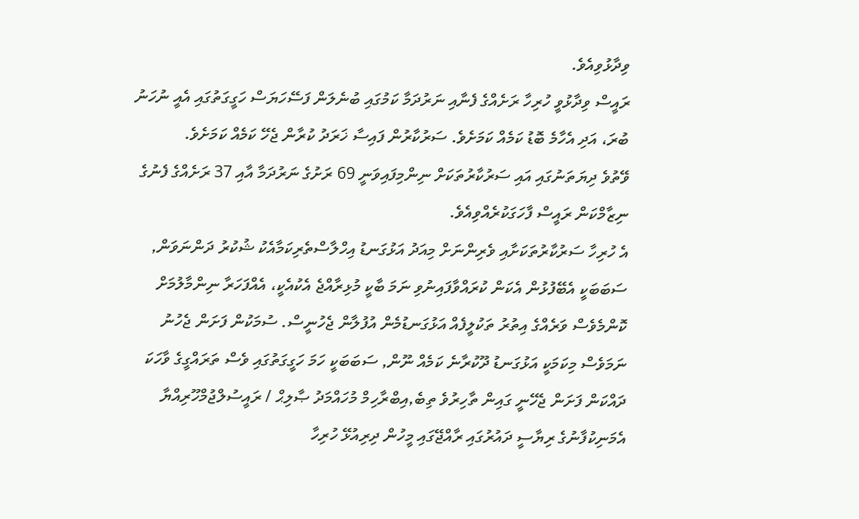ވިދާޅުވިއެވެ.
ރައީސް ވިދާޅުވީ ހުރިހާ ރަށެއްގެ ފެނާއި ނަރުދަމާ ކަމުގައި ބުނެލަން ފަސޭހަޔަސް ހަގީގަތުގައި އެއީ ނުހަނު ބުރަ، އަދި އެހާމެ ބޮޑު ކަމެއް ކަމަށެވެ. ސަރުކާރުން ފައިސާ ޚަރަދު ކުރާން ޖެހޭ ކަމެއް ކަމަށެވެ.
ވޭތުވެ ދިޔަތަނުގައި އައި ސަރުކާރުތަކަށް ނިންމިފައިވަނީ 69 ރަށުގެ ނަރުދަމާ އާއި 37 ރަށެއްގެ ފެނުގެ ނިޒާމްކަން ރައީސް ފާހަގަކުރެއްވިއެވެ.
އެ ހުރިހާ ސަރުކާރުތަކަށާއި ވެރިންނަށް މިއަދު އަޅުގަނޑު އިހްލާސްތެރިކަމާއެކު ޝުކުރު ދަންނަވަން, ސަބަބަކީ އެބޭފުޅުން އެކަން ކުރައްވާފައިނުވި ނަމަ ބާކީ މުޅިރާއްޖެ އެކުއެކީ، އެއްފަހަރާ ނިންމާލުމަށް ކޮންމެވެސް ވަރެއްގެ އިތުރު ތަކުލީފެއް އަޅުގަނޑުމެން އުފުލާން ޖެހުނީސް. ސުމަކުން ފަށަން ޖެހުނު ނަމަވެސް މިކަމަކީ އަޅުގަނޑު ދޫކުރާނެ ކަމެއް ނޫން, ސަބަބަކީ ހަމަ ހަގީގަތުގައި ވެސް ތަރައްގީގެ ވާހަކަ ދައްކަން ފަށަން ޖެހޭނީ ގައިން ތާހިރުވެ ތިބެ,އިބްރާހިމް މުހައްމަދު ޞާލިޙް / ރައީސުލްޖުމްހޫރިއްޔާ
އެމަނިކުފާނުގެ ރިޔާސީ ދައުރުގައި ރާއްޖޭގައި މީހުން ދިރިއުޅޭ ހުރިހާ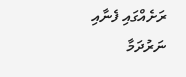ރަށެއްގައި ފެނާއި ނަރުދަމާ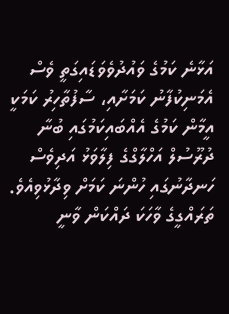އަޅާނެ ކަމުގެ ވައުދުވެވަޑައިގަތީ ވެސް އެމަނިކުފާނު ކަމަށާއި، ސާފުތާހިރު ކަމަކީ އީމާން ކަމުގެ އެއްބައިކަމުގައި ބުނާ ދުރޫސުލް އަހްލާގްގެ ފިލާވަޅު އަދިވެސް ހަނދާނުގައި ހުންނަ ކަމަށް ވިދާޅުވިއެވެ.
ތަރައްގީގެ ވާހަކަ ދައްކަން ވާނީ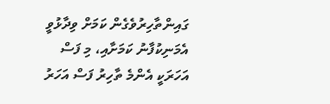ގައިންތާހިރުވެގެން ކަމަށް ވިދާޅުވީ އެމަނިކުފާނު ކަމަށާއި، މި ފަސް އަހަރަކީ އެންމެ ތާހިރު ފަސް އަހަރު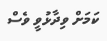ކަމަށް ވިދާޅުވީ ވެސް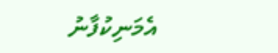އެމަނިކުފާނު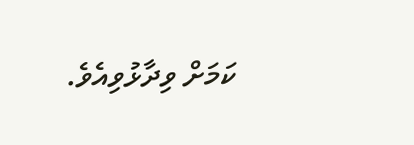ކަމަށް ވިދާޅުވިއެވެ.